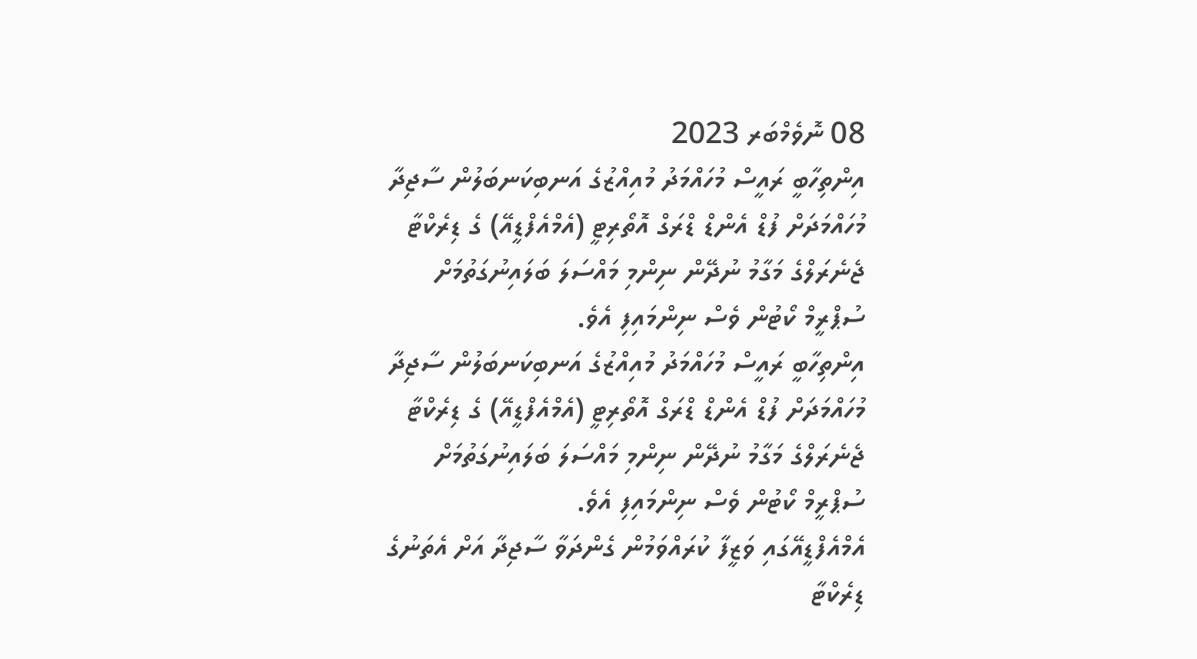08 ނޮވެމްބަރ 2023
އިންތިހާބީ ރައީސް މުހައްމަދު މުއިއްޒުގެ އަނބިކަނބަލުން ސާޖިދާ މުހައްމަދަށް ފުޑް އެންޑް ޑްރަގް އޮތޯރިޓީ (އެމްއެފްޑީއޭ) ގެ ޑިރެކްޓާ ޖެނެރަލްގެ މަގާމު ނުދޭން ނިންމި މައްސަލަ ބަލައިނުގަތުމަށް ސުޕްރީމް ކޯޓުން ވެސް ނިންމައިފި އެވެ.
އިންތިހާބީ ރައީސް މުހައްމަދު މުއިއްޒުގެ އަނބިކަނބަލުން ސާޖިދާ މުހައްމަދަށް ފުޑް އެންޑް ޑްރަގް އޮތޯރިޓީ (އެމްއެފްޑީއޭ) ގެ ޑިރެކްޓާ ޖެނެރަލްގެ މަގާމު ނުދޭން ނިންމި މައްސަލަ ބަލައިނުގަތުމަށް ސުޕްރީމް ކޯޓުން ވެސް ނިންމައިފި އެވެ.
އެމްއެފްޑީއޭގައި ވަޒީފާ ކުރައްވަމުން ގެންދަވާ ސާޖިދާ އަށް އެތަނުގެ ޑިރެކްޓާ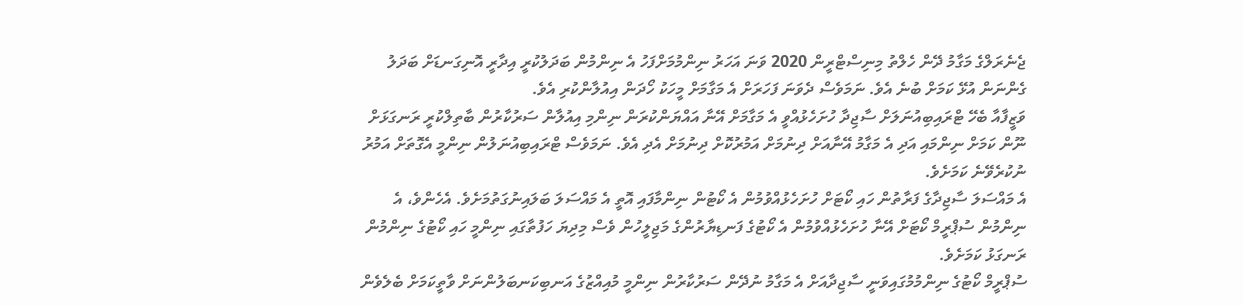ޖެނެރަލްގެ މަގާމު ދޭން ހެލްތު މިނިސްޓްރީން 2020 ވަނަ އަހަރު ނިންމުމަށްފަހު އެ ނިންމުން ބަދަލުކުރީ އިދާރީ އޮނިގަނޑަށް ބަދަލު ގެންނަން އުޅޭ ކަމަށް ބުނެ އެވެ. ނަމަވެސް ދެވަނަ ފަހަރަށް އެ މަގާމަށް މީހަކު ހޯދަން އިއުލާންކުރި އެވެ.
ވަޒީފާއާ ބެހޭ ޓްރައިބިއުނަލަށް ސާޖިދާ ހުށަހެޅުއްވީ އެ މަގާމަށް އޭނާ އައްޔަންކުރަން ނިންމި އިއުލާން ސަރުކާރުން ބާތިލްކުރީ ރަނގަޅަށް ނޫން ކަމަށް ނިންމައި އަދި އެ މަގާމު އޭނާއަށް ދިނުމަށް އަމުރުކޮށް ދިނުމަށް އެދި އެވެ. ނަމަވެސް ޓްރައިބިއުނަލުން ނިންމީ އެގޮތަށް އަމުރު ނުކުރެވޭނެ ކަމަށެވެ.
އެ މައްސަލަ ސާޖިދާގެ ފަރާތުން ހައި ކޯޓަށް ހުށަހެޅުއްވުމުން އެ ކޯޓުން ނިންމާފައި އޮތީ އެ މައްސަލަ ބަލައިނުގަތުމަށެވެ. އެހެންވެ، އެ ނިންމުން ސުޕްރީމް ކޯޓަށް އޭނާ ހުށަހެޅުއްވުމުން އެ ކޯޓުގެ ފަނޑިޔާރުންގެ މަޖިލީހުން ވެސް މިދިޔަ ހަފުތާގައި ނިންމީ ހައި ކޯޓުގެ ނިންމުން ރަނގަޅު ކަމަށެވެ.
ސުޕްރީމް ކޯޓުގެ ނިންމުމުގައިވަނީ ސާޖިދާއަށް އެ މަގާމު ނުދޭން ސަރުކާރުން ނިންމީ މުއިއްޒުގެ އަނބިކަނބަލުންނަށް ވާތީކަމަށް ބެލެވެން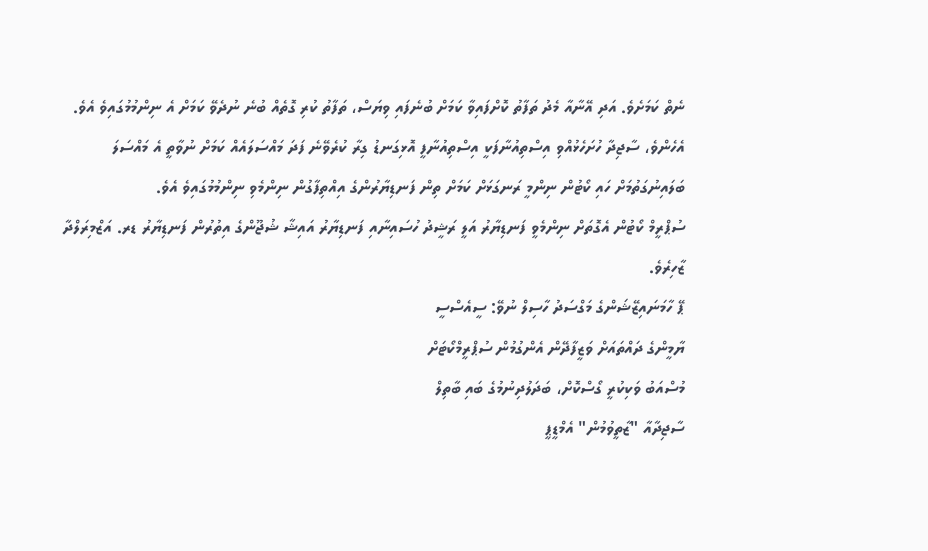ނެތް ކަމަށެވެ. އަދި އޭނާއާ މެދު ތަފާތު ކޮށްފައިވާ ކަމަށް ބުނެފައި ވިޔަސް، ތަފާތު ކުރި ގޮތެއް ބުނެ ނުދެވޭ ކަމަށް އެ ނިންމުމުގައިވެ އެވެ.
އެހެންވެ، ސާޖިދާ ހުށަހެޅުއްވި އިސްތިއުނާފަކީ އިސްތިއުނާފީ އޮޅިގަނޑު ގިރާ ކުރެވޭނެ ފަދަ މައްސަލައެއް ކަމަށް ނުވާތީ އެ މައްސަލަ ބަލައިނުގަތުމަށް ހައި ކޯޓުން ނިންމީ ރަނގަޅަށް ކަމަށް ތިން ފަނޑިޔާރުންގެ އިއްތިފާގުން ނިންމެވި ނިންމުމުގައިވެ އެވެ.
ސުޕްރީމް ކޯޓުން އެގޮތަށް ނިންމެވީ ފަނޑިޔާރު އަލީ ރަޝީދު ހުސައިނާއި ފަނޑިޔާރު އައިޝާ ޝުޖޫންގެ އިތުރުން ފަނޑިޔާރު ޑރ. އަޒްމިރަލްދާ ޒާހިރެވެ.
ޕޭ ހާމަނައިޒޭޝަންގެ މަގްސަދު ހާސިލް ނުވޭ: ސީއެސްސީ
ޔާމީންގެ ދައްތައަށް ވަޒީފާދޭން އެންގުމުން ސުޕްރީމްކޯޓަށް
މުސްއަބު ވަކިކުރީ ގޯސްކޮށް، ބަދަލުދިނުމުގެ ބައި ބާތިލް
ސާޖިދާއާ "ޒާތީވުމުން" އެމްޑީޕީ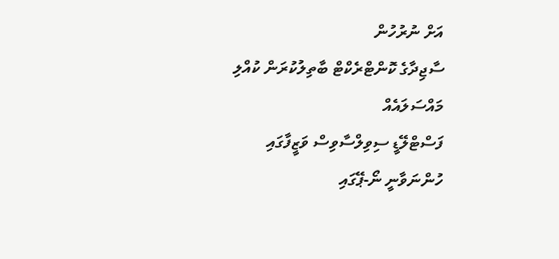އަށް ނުރުހުން
ސާޖިދާގެ ކޮންޓްރެކްޓް ބާތިލުކުރަން ކުއްލި މައްސަލައެއް
ފަސްޓްލޭޑީ ސިވިލްސާވިސް ވަޒީފާގައި ހުންނަވާނީ ނޯ-ޕޭގައި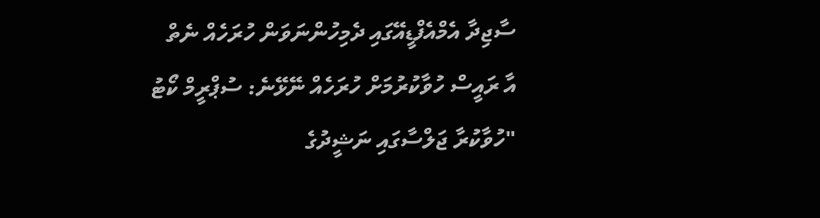ސާޖިދާ އެމްއެފްޑީއޭގައި ދެމިހުންނަވަން ހުރަހެއް ނެތް
އާ ރައީސް ހުވާކުރުމަށް ހުރަހެއް ނޭޅޭނެ: ސުޕްރީމް ކޯޓު
"ހުވާކުރާ ޖަލްސާގައި ނަޝީދުގެ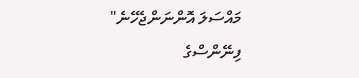މައްސަލަ އޮންނަންޖެހޭނެ"
ފިނޭންސްގެ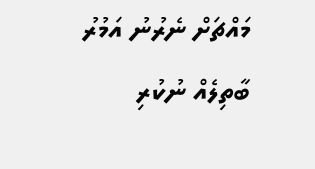މައްޗަށް ނެރުނު އަމުރު ބާތިލެއް ނުކުރި